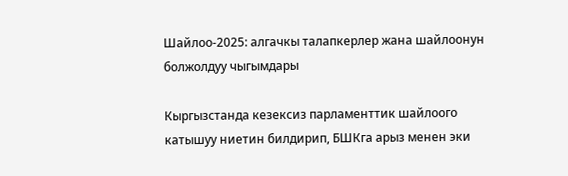Шайлоо-2025: алгачкы талапкерлер жана шайлоонун болжолдуу чыгымдары

Кыргызстанда кезексиз парламенттик шайлоого катышуу ниетин билдирип, БШКга арыз менен эки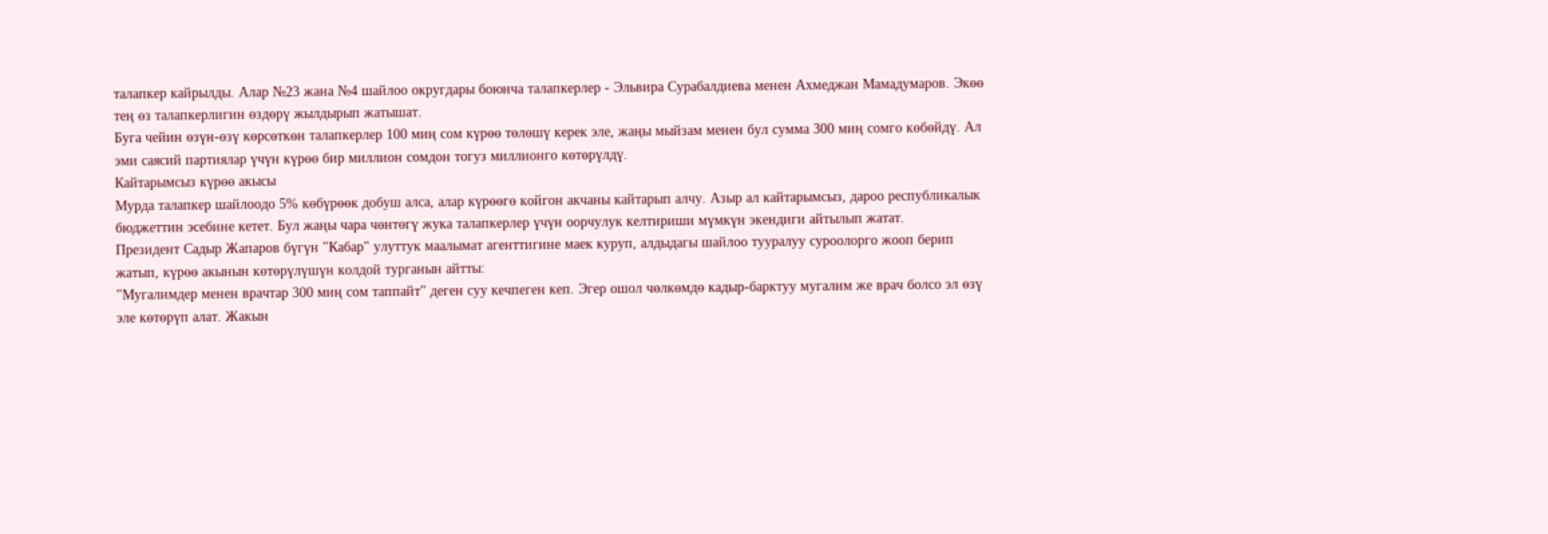талапкер кайрылды. Алар №23 жана №4 шайлоо округдары боюнча талапкерлер - Эльвира Сурабалдиева менен Ахмеджан Мамадумаров. Экөө тең өз талапкерлигин өздөрү жылдырып жатышат.
Буга чейин өзүн-өзү көрсөткөн талапкерлер 100 миң сом күрөө төлөшү керек эле, жаңы мыйзам менен бул сумма 300 миң сомго көбөйдү. Ал эми саясий партиялар үчүн күрөө бир миллион сомдон тогуз миллионго көтөрүлдү.
Кайтарымсыз күрөө акысы
Мурда талапкер шайлоодо 5% көбүрөөк добуш алса, алар күрөөгө койгон акчаны кайтарып алчу. Азыр ал кайтарымсыз, дароо республикалык бюджеттин эсебине кетет. Бул жаңы чара чөнтөгү жука талапкерлер үчүн оорчулук келтириши мүмкүн экендиги айтылып жатат.
Президент Садыр Жапаров бүгүн "Кабар" улуттук маалымат агенттигине маек куруп, алдыдагы шайлоо тууралуу суроолорго жооп берип жатып, күрөө акынын көтөрүлүшүн колдой турганын айтты:
"Мугалимдер менен врачтар 300 миң сом таппайт" деген суу кечпеген кеп. Эгер ошол чөлкөмдө кадыр-барктуу мугалим же врач болсо эл өзү эле көтөрүп алат. Жакын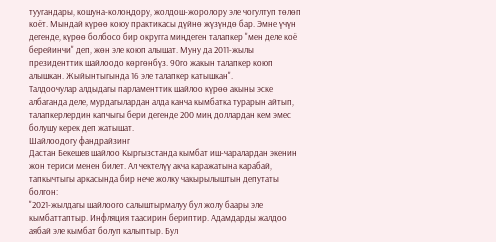туугандары, кошуна-колоңдору, жолдош-жоролору эле чогултуп төлөп коёт. Мындай күрөө коюу практикасы дүйнө жүзүндө бар. Эмне үчүн дегенде, күрөө болбосо бир округга миңдеген талапкер "мен деле коё берейинчи" деп, жөн эле коюп алышат. Муну да 2011-жылы президенттик шайлоодо көргөнбүз. 90го жакын талапкер коюп алышкан. Жыйынтыгында 16 эле талапкер катышкан".
Талдоочулар алдыдагы парламенттик шайлоо күрөө акыны эске албаганда деле, мурдагылардан алда канча кымбатка турарын айтып, талапкерлердин капчыгы бери дегенде 200 миң доллардан кем эмес болушу керек деп жатышат.
Шайлоодогу фандрайзинг
Дастан Бекешев шайлоо Кыргызстанда кымбат иш-чаралардан экенин жон териси менен билет. Ал чектелүү акча каражатына карабай, тапкычтыгы аркасында бир нече жолку чакырылыштын депутаты болгон:
"2021-жылдагы шайлоого салыштырмалуу бул жолу баары эле кымбаттаптыр. Инфляция таасирин бериптир. Адамдарды жалдоо аябай эле кымбат болуп калыптыр. Бул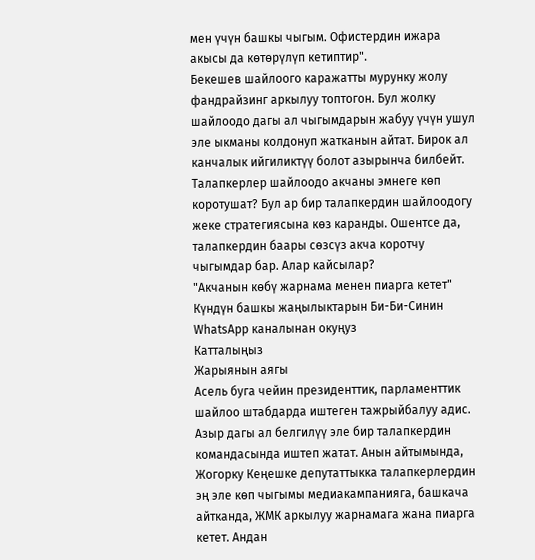мен үчүн башкы чыгым. Офистердин ижара акысы да көтөрүлүп кетиптир".
Бекешев шайлоого каражатты мурунку жолу фандрайзинг аркылуу топтогон. Бул жолку шайлоодо дагы ал чыгымдарын жабуу үчүн ушул эле ыкманы колдонуп жатканын айтат. Бирок ал канчалык ийгиликтүү болот азырынча билбейт.
Талапкерлер шайлоодо акчаны эмнеге көп коротушат? Бул ар бир талапкердин шайлоодогу жеке стратегиясына көз каранды. Ошентсе да, талапкердин баары сөзсүз акча коротчу чыгымдар бар. Алар кайсылар?
"Акчанын көбү жарнама менен пиарга кетет"
Күндүн башкы жаңылыктарын Би-Би-Синин WhatsApp каналынан окуңуз
Катталыңыз
Жарыянын аягы
Асель буга чейин президенттик, парламенттик шайлоо штабдарда иштеген тажрыйбалуу адис. Азыр дагы ал белгилүү эле бир талапкердин командасында иштеп жатат. Анын айтымында, Жогорку Кеңешке депутаттыкка талапкерлердин эң эле көп чыгымы медиакампанияга, башкача айтканда, ЖМК аркылуу жарнамага жана пиарга кетет. Андан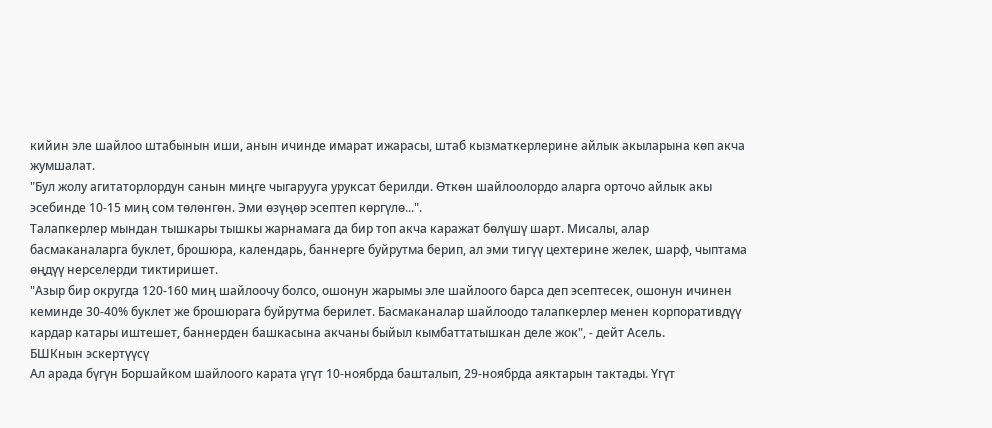кийин эле шайлоо штабынын иши, анын ичинде имарат ижарасы, штаб кызматкерлерине айлык акыларына көп акча жумшалат.
"Бул жолу агитаторлордун санын миңге чыгарууга уруксат берилди. Өткөн шайлоолордо аларга орточо айлык акы эсебинде 10-15 миң сом төлөнгөн. Эми өзүңөр эсептеп көргүлө...".
Талапкерлер мындан тышкары тышкы жарнамага да бир топ акча каражат бөлүшү шарт. Мисалы, алар басмаканаларга буклет, брошюра, календарь, баннерге буйрутма берип, ал эми тигүү цехтерине желек, шарф, чыптама өңдүү нерселерди тиктиришет.
"Азыр бир округда 120-160 миң шайлоочу болсо, ошонун жарымы эле шайлоого барса деп эсептесек, ошонун ичинен кеминде 30-40% буклет же брошюрага буйрутма берилет. Басмаканалар шайлоодо талапкерлер менен корпоративдүү кардар катары иштешет, баннерден башкасына акчаны быйыл кымбаттатышкан деле жок", - дейт Асель.
БШКнын эскертүүсү
Ал арада бүгүн Боршайком шайлоого карата үгүт 10-ноябрда башталып, 29-ноябрда аяктарын тактады. Үгүт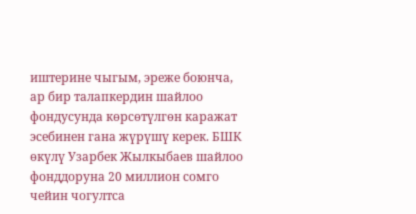иштерине чыгым, эреже боюнча, ар бир талапкердин шайлоо фондусунда көрсөтүлгөн каражат эсебинен гана жүрүшү керек. БШК өкүлү Узарбек Жылкыбаев шайлоо фонддоруна 20 миллион сомго чейин чогултса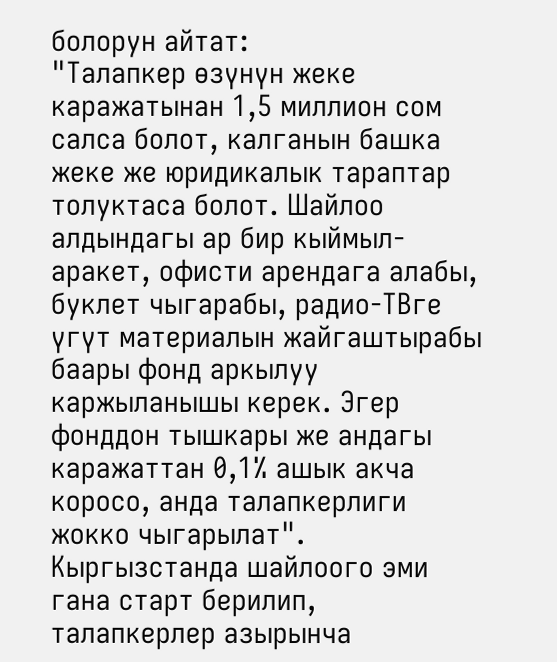болорун айтат:
"Талапкер өзүнүн жеке каражатынан 1,5 миллион сом салса болот, калганын башка жеке же юридикалык тараптар толуктаса болот. Шайлоо алдындагы ар бир кыймыл-аракет, офисти арендага алабы, буклет чыгарабы, радио-ТВге үгүт материалын жайгаштырабы баары фонд аркылуу каржыланышы керек. Эгер фонддон тышкары же андагы каражаттан 0,1% ашык акча коросо, анда талапкерлиги жокко чыгарылат".
Кыргызстанда шайлоого эми гана старт берилип, талапкерлер азырынча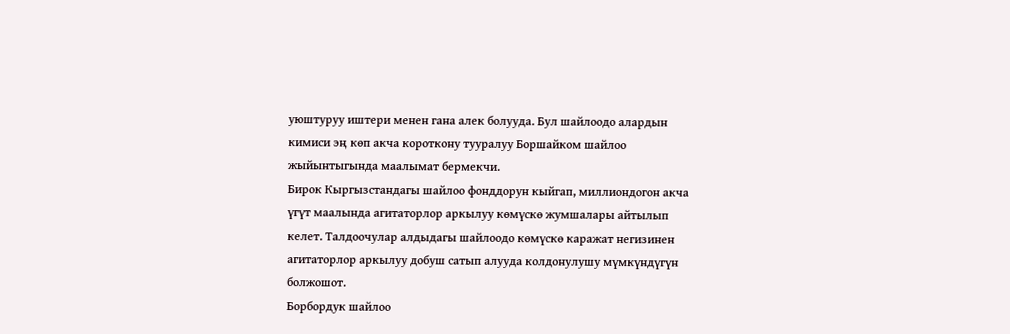уюштуруу иштери менен гана алек болууда. Бул шайлоодо алардын кимиси эң көп акча короткону тууралуу Боршайком шайлоо жыйынтыгында маалымат бермекчи.
Бирок Кыргызстандагы шайлоо фонддорун кыйгап, миллиондогон акча үгүт маалында агитаторлор аркылуу көмүскө жумшалары айтылып келет. Талдоочулар алдыдагы шайлоодо көмүскө каражат негизинен агитаторлор аркылуу добуш сатып алууда колдонулушу мүмкүндүгүн болжошот.
Борбордук шайлоо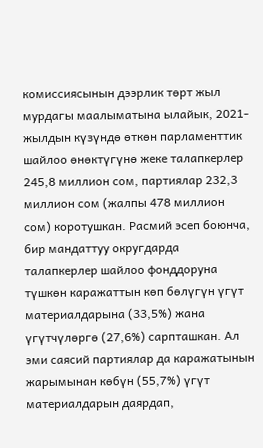комиссиясынын дээрлик төрт жыл мурдагы маалыматына ылайык, 2021-жылдын күзүндө өткөн парламенттик шайлоо өнөктүгүнө жеке талапкерлер 245,8 миллион сом, партиялар 232,3 миллион сом (жалпы 478 миллион сом) коротушкан. Расмий эсеп боюнча, бир мандаттуу округдарда талапкерлер шайлоо фонддоруна түшкөн каражаттын көп бөлүгүн үгүт материалдарына (33,5%) жана үгүтчүлөргө (27,6%) сарпташкан. Ал эми саясий партиялар да каражатынын жарымынан көбүн (55,7%) үгүт материалдарын даярдап,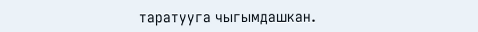таратууга чыгымдашкан.